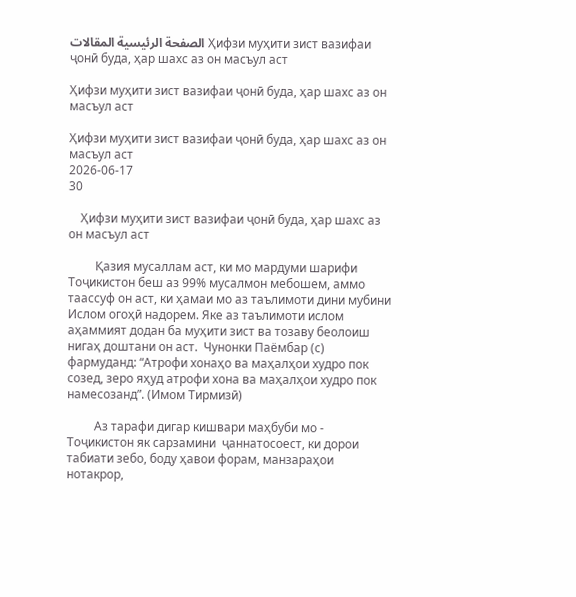الصفحة الرئيسية المقالات Ҳифзи муҳити зист вазифаи ҷонӣ буда, ҳар шахс аз он масъул аст

Ҳифзи муҳити зист вазифаи ҷонӣ буда, ҳар шахс аз он масъул аст

Ҳифзи муҳити зист вазифаи ҷонӣ буда, ҳар шахс аз он масъул аст
2026-06-17
30

    Ҳифзи муҳити зист вазифаи ҷонӣ буда, ҳар шахс аз он масъул аст

         Қазия мусаллам аст, ки мо мардуми шарифи Тоҷикистон беш аз 99% мусалмон мебошем, аммо таассуф он аст, ки ҳамаи мо аз таълимоти дини мубини Ислом огоҳӣ надорем. Яке аз таълимоти ислом аҳаммият додан ба муҳити зист ва тозаву беолоиш нигаҳ доштани он аст.  Чунонки Паёмбар (с) фармуданд: “Атрофи хонаҳо ва маҳалҳои худро пок созед, зеро яҳуд атрофи хона ва маҳалҳои худро пок намесозанд”. (Имом Тирмизӣ)

         Аз тарафи дигар кишвари маҳбуби мо - Тоҷикистон як сарзамини  ҷаннатосоест, ки дорои табиати зебо, боду ҳавои форам, манзараҳои нотакрор,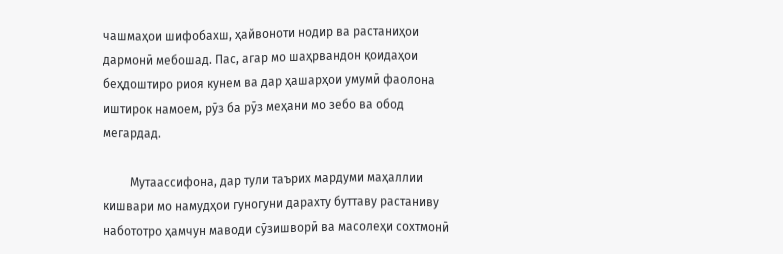чашмаҳои шифобахш, ҳайвоноти нодир ва растаниҳои дармонӣ мебошад. Пас, агар мо шаҳрвандон қоидаҳои беҳдоштиро риоя кунем ва дар ҳашарҳои умумӣ фаолона иштирок намоем, рӯз ба рӯз меҳани мо зебо ва обод мегардад.

         Мутаассифона, дар тули таърих мардуми маҳаллии кишвари мо намудҳои гуногуни дарахту буттаву растаниву набототро ҳамчун маводи сӯзишворӣ ва масолеҳи сохтмонӣ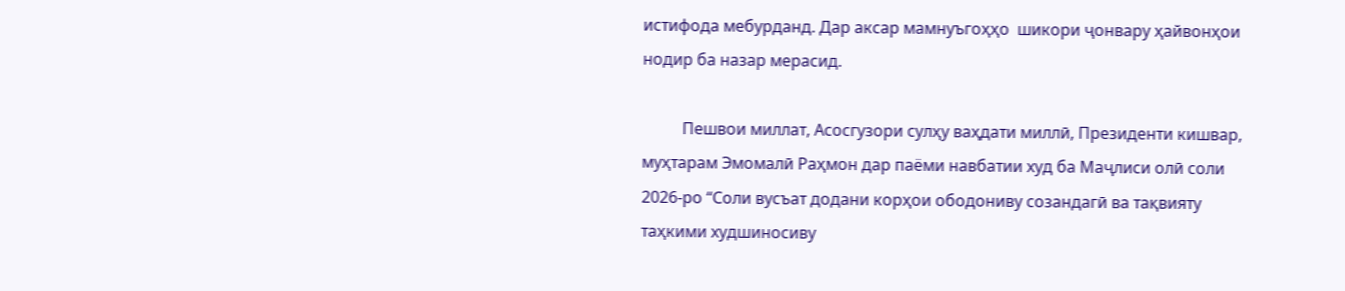истифода мебурданд. Дар аксар мамнуъгоҳҳо  шикори ҷонвару ҳайвонҳои нодир ба назар мерасид.

          Пешвои миллат, Асосгузори сулҳу ваҳдати миллӣ, Президенти кишвар, муҳтарам Эмомалӣ Раҳмон дар паёми навбатии худ ба Маҷлиси олӣ соли 2026-ро “Соли вусъат додани корҳои ободониву созандагӣ ва тақвияту таҳкими худшиносиву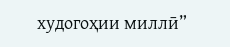худогоҳии миллӣ”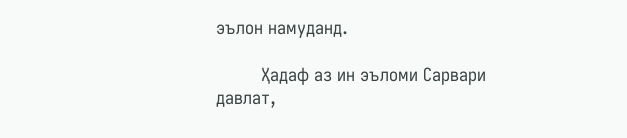эълон намуданд.

         Ҳадаф аз ин эъломи Сарвари давлат,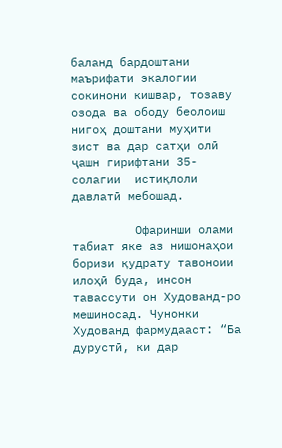баланд бардоштани маърифати экалогии сокинони кишвар, тозаву озода ва ободу беолоиш нигоҳ доштани муҳити зист ва дар сатҳи олӣ ҷашн гирифтани 35-солагии  истиқлоли давлатӣ мебошад.

         Офаринши олами табиат яке аз нишонаҳои боризи қудрату тавоноии илоҳӣ буда, инсон тавассути он Худованд-ро мешиносад. Чунонки Худованд фармудааст: “Ба дурустӣ, ки дар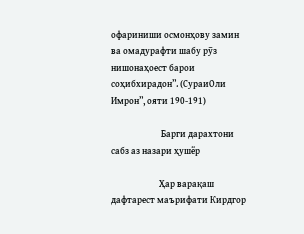офариниши осмонҳову замин ва омадурафти шабу рӯз нишонаҳоест барои соҳибхирадон”. (СураиОли Имрон”, ояти 190-191)

                         Барги дарахтони сабз аз назари ҳушёр

                        Ҳар варақаш дафтарест маърифати Кирдгор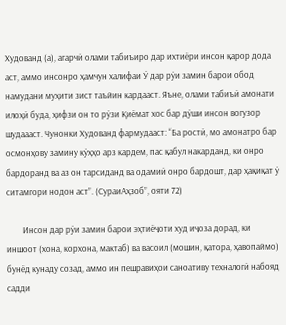Худованд (а), агарчӣ олами табиъиро дар ихтиёри инсон қарор дода аст, аммо инсонро ҳамчун халифаи Ӯ дар рӯи замин барои обод намудани муҳити зист таъйин кардааст. Яъне, олами табиъӣ амонати илоҳӣ буда, ҳифзи он то рӯзи Қиёмат хос бар дӯши инсон вогузор шудаааст. Чунонки Худованд фармудааст: “Ба ростӣ, мо амонатро бар осмонҳову замину кӯҳҳо арз кардем, пас қабул накарданд, ки онро бардоранд ва аз он тарсиданд ва одамиӣ онро бардошт, дар ҳақиқат ӯ ситамгори нодон аст”. (СураиАҳзоб”, ояти 72)

        Инсон дар рӯи замин барои эҳтиёҷоти худ иҷоза дорад, ки иншоот (хона, корхона, мактаб) ва васоил (мошин, қатора, ҳавопаймо) бунёд кунаду созад, аммо ин пешравиҳои саноативу техналогӣ набояд садди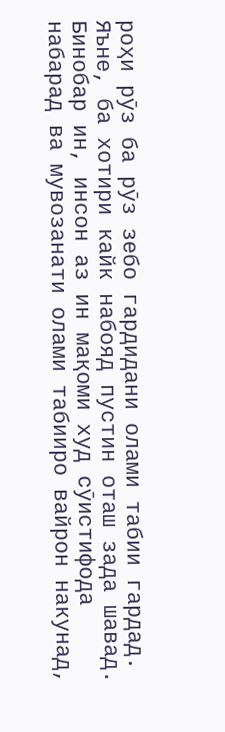роҳи рӯз ба рӯз зебо гардидани олами табии гардад. Яъне, ба хотири кайк набояд пустин оташ зада шавад. Бинобар ин, инсон аз ин мақоми худ сӯистифода набарад ва мувозанати олами табииро вайрон накунад,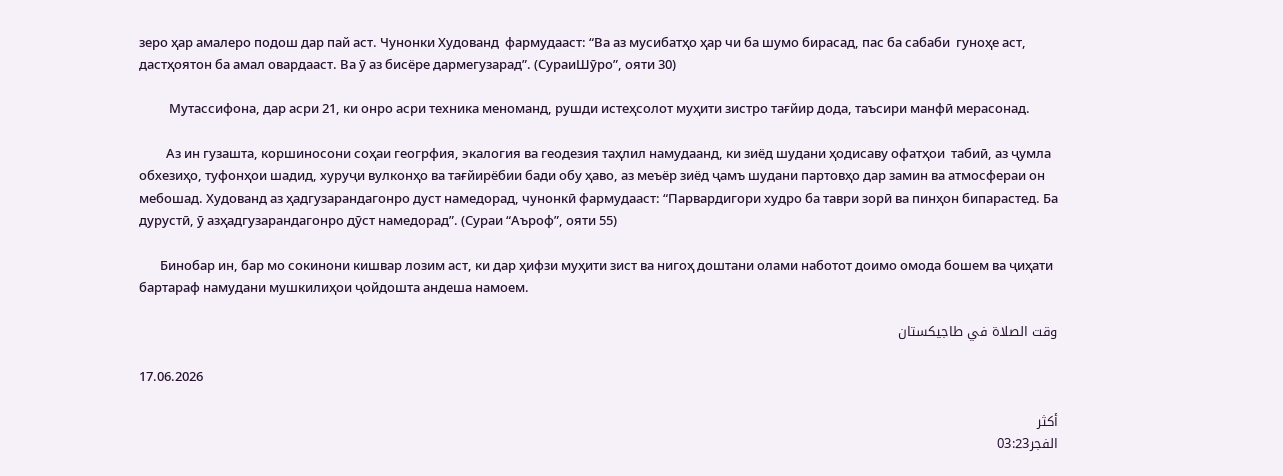зеро ҳар амалеро подош дар пай аст. Чунонки Худованд  фармудааст: “Ва аз мусибатҳо ҳар чи ба шумо бирасад, пас ба сабаби  гуноҳе аст, дастҳоятон ба амал овардааст. Ва ӯ аз бисёре дармегузарад”. (СураиШӯро”, ояти 30)

          Мутассифона, дар асри 21, ки онро асри техника меноманд, рушди истеҳсолот муҳити зистро тағйир дода, таъсири манфӣ мерасонад.

         Аз ин гузашта, коршиносони соҳаи геогрфия, экалогия ва геодезия таҳлил намудаанд, ки зиёд шудани ҳодисаву офатҳои  табиӣ, аз ҷумла обхезиҳо, туфонҳои шадид, хуруҷи вулконҳо ва тағйирёбии бади обу ҳаво, аз меъёр зиёд ҷамъ шудани партовҳо дар замин ва атмосфераи он мебошад. Худованд аз ҳадгузарандагонро дуст намедорад, чунонкӣ фармудааст: “Парвардигори худро ба таври зорӣ ва пинҳон бипарастед. Ба дурустӣ, ӯ азҳадгузарандагонро дӯст намедорад”. (Сураи “Аъроф”, ояти 55)

       Бинобар ин, бар мо сокинони кишвар лозим аст, ки дар ҳифзи муҳити зист ва нигоҳ доштани олами наботот доимо омода бошем ва ҷиҳати бартараф намудани мушкилиҳои ҷойдошта андеша намоем.

وقت الصلاة في طاجيكستان

17.06.2026

أكثر
الفجر03:23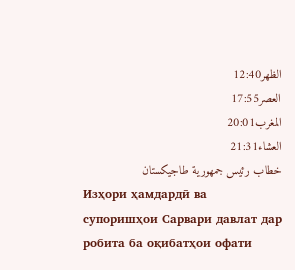الظهر12:40
العصر17:55
المغرب20:01
العشاء21:31
خطاب رئيس جمهورية طاجيكستان
Изҳори ҳамдардӣ ва супоришҳои Сарвари давлат дар робита ба оқибатҳои офати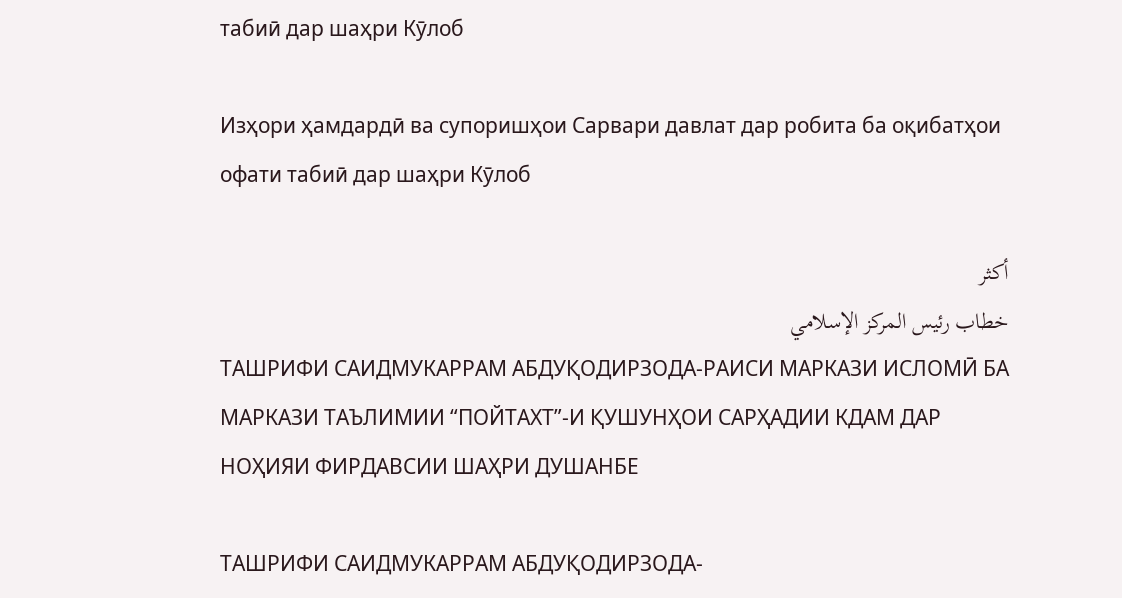табиӣ дар шаҳри Кӯлоб

Изҳори ҳамдардӣ ва супоришҳои Сарвари давлат дар робита ба оқибатҳои офати табиӣ дар шаҳри Кӯлоб

أكثر
خطاب رئيس المركز الإسلامي
ТАШРИФИ САИДМУКАРРАМ АБДУҚОДИРЗОДА-РАИСИ МАРКАЗИ ИСЛОМӢ БА МАРКАЗИ ТАЪЛИМИИ “ПОЙТАХТ”-И ҚУШУНҲОИ САРҲАДИИ КДАМ ДАР НОҲИЯИ ФИРДАВСИИ ШАҲРИ ДУШАНБЕ

ТАШРИФИ САИДМУКАРРАМ АБДУҚОДИРЗОДА-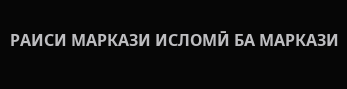РАИСИ МАРКАЗИ ИСЛОМӢ БА МАРКАЗИ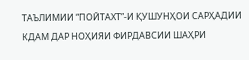ТАЪЛИМИИ “ПОЙТАХТ”-И ҚУШУНҲОИ САРҲАДИИ КДАМ ДАР НОҲИЯИ ФИРДАВСИИ ШАҲРИ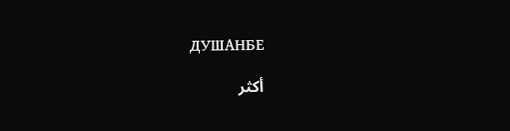ДУШАНБЕ

أكثر